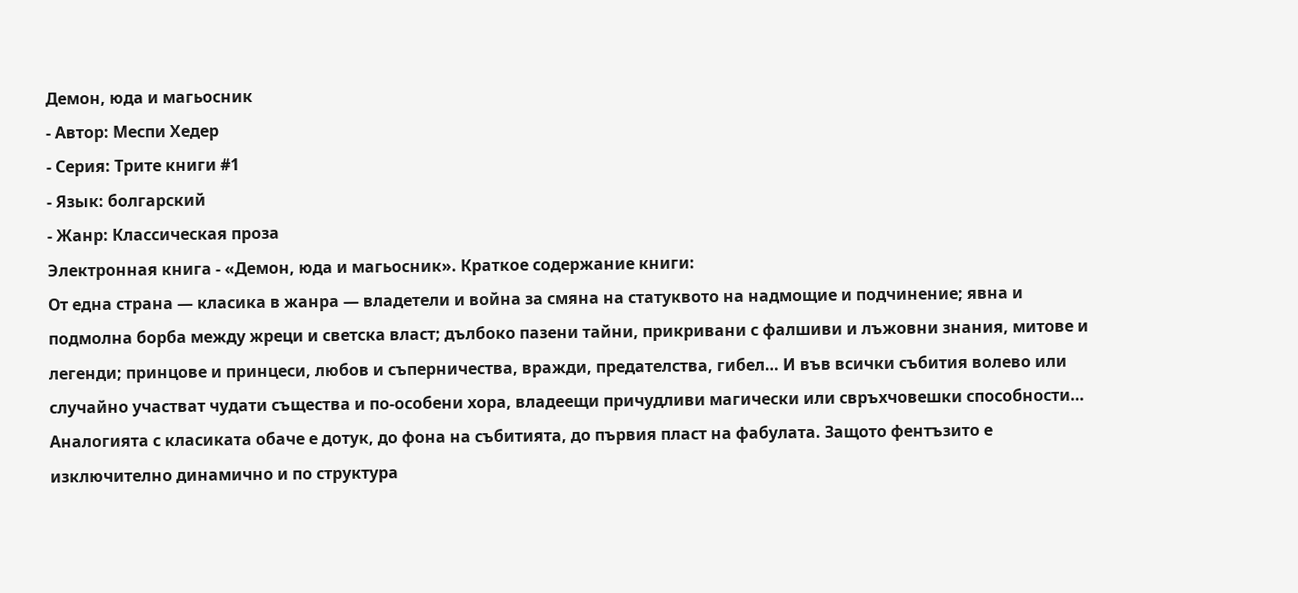Демон, юда и магьосник
- Автор: Меспи Хедер
- Серия: Трите книги #1
- Язык: болгарский
- Жанр: Классическая проза
Электронная книга - «Демон, юда и магьосник». Краткое содержание книги:
От една страна — класика в жанра — владетели и война за смяна на статуквото на надмощие и подчинение; явна и подмолна борба между жреци и светска власт; дълбоко пазени тайни, прикривани с фалшиви и лъжовни знания, митове и легенди; принцове и принцеси, любов и съперничества, вражди, предателства, гибел… И във всички събития волево или случайно участват чудати същества и по-особени хора, владеещи причудливи магически или свръхчовешки способности…
Аналогията с класиката обаче е дотук, до фона на събитията, до първия пласт на фабулата. Защото фентъзито е изключително динамично и по структура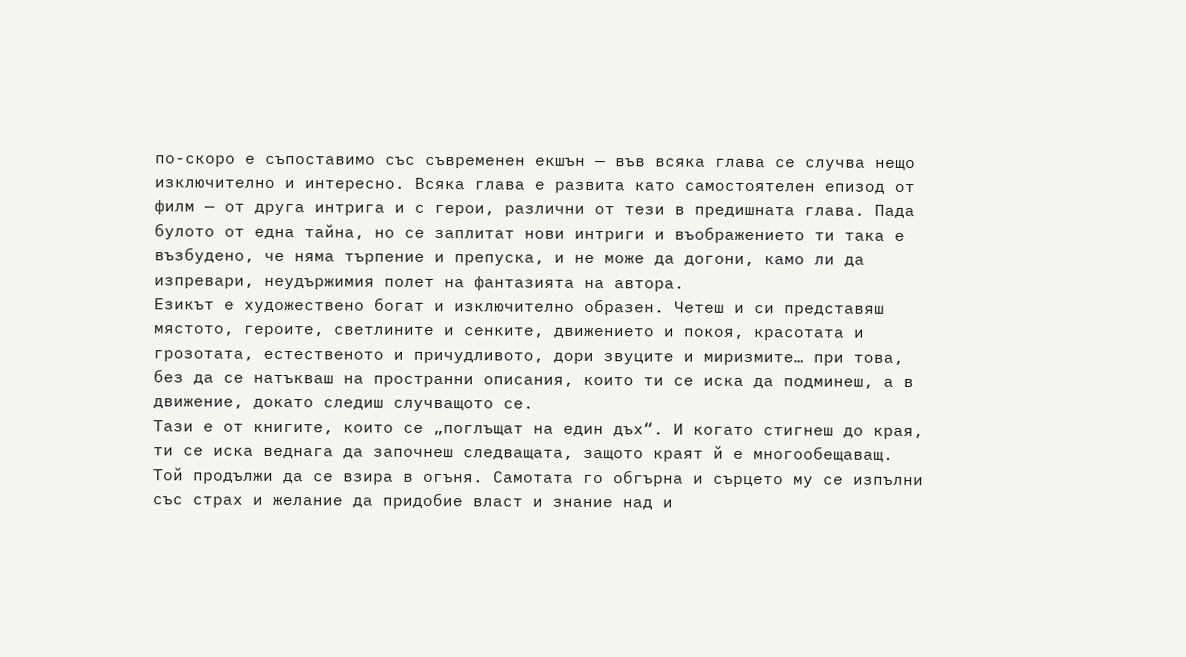по-скоро е съпоставимо със съвременен екшън — във всяка глава се случва нещо изключително и интересно. Всяка глава е развита като самостоятелен епизод от филм — от друга интрига и с герои, различни от тези в предишната глава. Пада булото от една тайна, но се заплитат нови интриги и въображението ти така е възбудено, че няма търпение и препуска, и не може да догони, камо ли да изпревари, неудържимия полет на фантазията на автора.
Езикът е художествено богат и изключително образен. Четеш и си представяш мястото, героите, светлините и сенките, движението и покоя, красотата и грозотата, естественото и причудливото, дори звуците и миризмите… при това, без да се натъкваш на пространни описания, които ти се иска да подминеш, а в движение, докато следиш случващото се.
Тази е от книгите, които се „поглъщат на един дъх“. И когато стигнеш до края, ти се иска веднага да започнеш следващата, защото краят й е многообещаващ.
Той продължи да се взира в огъня. Самотата го обгърна и сърцето му се изпълни със страх и желание да придобие власт и знание над и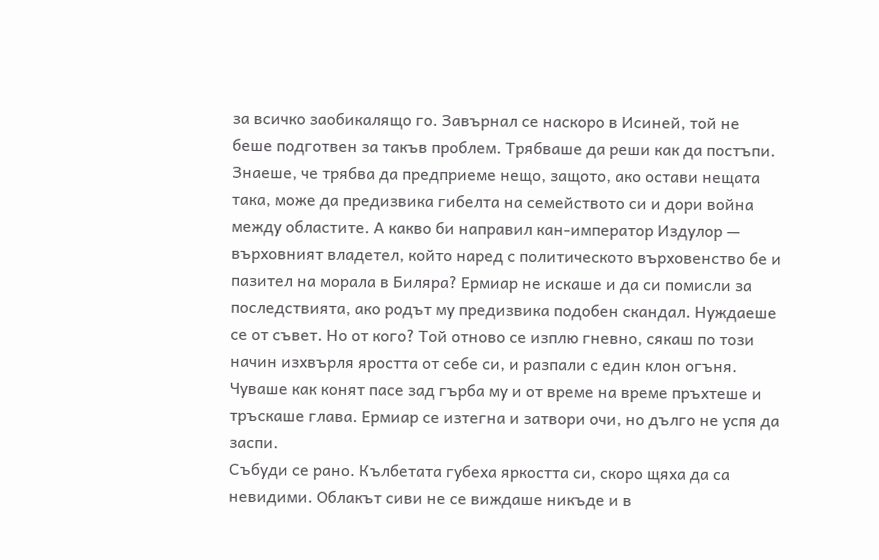за всичко заобикалящо го. Завърнал се наскоро в Исиней, той не беше подготвен за такъв проблем. Трябваше да реши как да постъпи. Знаеше, че трябва да предприеме нещо, защото, ако остави нещата така, може да предизвика гибелта на семейството си и дори война между областите. А какво би направил кан-император Издулор — върховният владетел, който наред с политическото върховенство бе и пазител на морала в Биляра? Ермиар не искаше и да си помисли за последствията, ако родът му предизвика подобен скандал. Нуждаеше се от съвет. Но от кого? Той отново се изплю гневно, сякаш по този начин изхвърля яростта от себе си, и разпали с един клон огъня. Чуваше как конят пасе зад гърба му и от време на време пръхтеше и тръскаше глава. Ермиар се изтегна и затвори очи, но дълго не успя да заспи.
Събуди се рано. Кълбетата губеха яркостта си, скоро щяха да са невидими. Облакът сиви не се виждаше никъде и в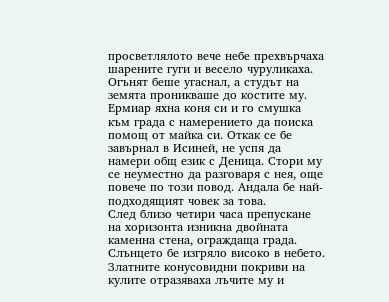просветлялото вече небе прехвърчаха шарените гуги и весело чуруликаха. Огънят беше угаснал, а студът на земята проникваше до костите му. Ермиар яхна коня си и го смушка към града с намерението да поиска помощ от майка си. Откак се бе завърнал в Исиней, не успя да намери общ език с Деница. Стори му се неуместно да разговаря с нея, още повече по този повод. Андала бе най-подходящият човек за това.
След близо четири часа препускане на хоризонта изникна двойната каменна стена, ограждаща града. Слънцето бе изгряло високо в небето. Златните конусовидни покриви на кулите отразяваха лъчите му и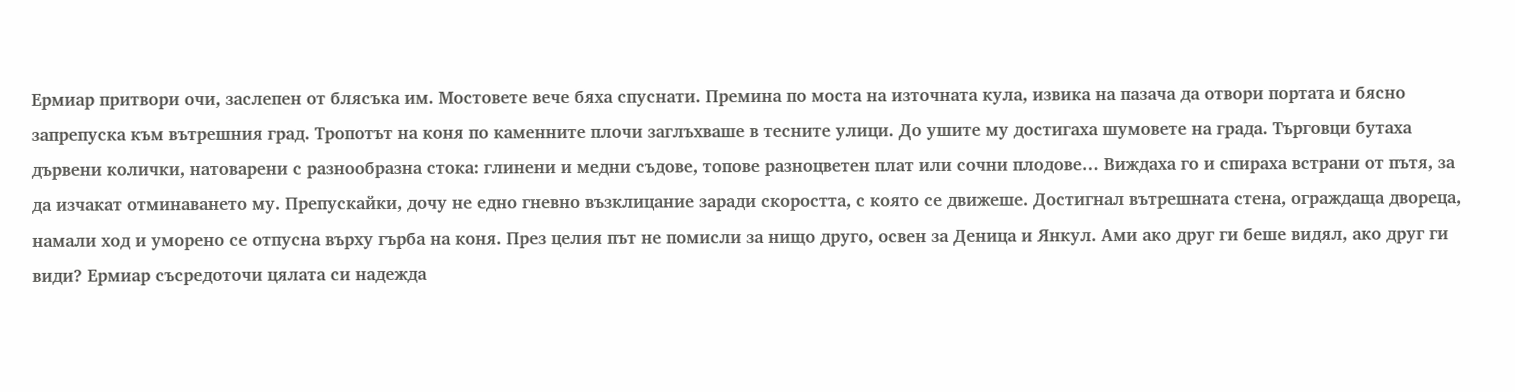Ермиар притвори очи, заслепен от блясъка им. Мостовете вече бяха спуснати. Премина по моста на източната кула, извика на пазача да отвори портата и бясно запрепуска към вътрешния град. Тропотът на коня по каменните плочи заглъхваше в тесните улици. До ушите му достигаха шумовете на града. Търговци бутаха дървени колички, натоварени с разнообразна стока: глинени и медни съдове, топове разноцветен плат или сочни плодове… Виждаха го и спираха встрани от пътя, за да изчакат отминаването му. Препускайки, дочу не едно гневно възклицание заради скоростта, с която се движеше. Достигнал вътрешната стена, ограждаща двореца, намали ход и уморено се отпусна върху гърба на коня. През целия път не помисли за нищо друго, освен за Деница и Янкул. Ами ако друг ги беше видял, ако друг ги види? Ермиар съсредоточи цялата си надежда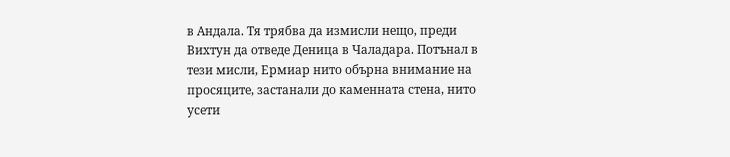в Андала. Тя трябва да измисли нещо, преди Вихтун да отведе Деница в Чаладара. Потънал в тези мисли, Ермиар нито обърна внимание на просяците, застанали до каменната стена, нито усети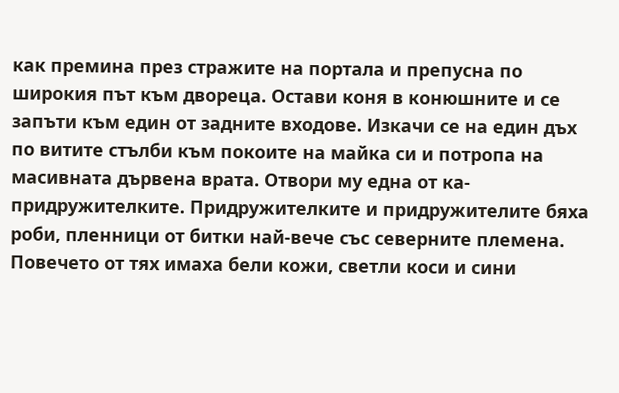как премина през стражите на портала и препусна по широкия път към двореца. Остави коня в конюшните и се запъти към един от задните входове. Изкачи се на един дъх по витите стълби към покоите на майка си и потропа на масивната дървена врата. Отвори му една от ка-придружителките. Придружителките и придружителите бяха роби, пленници от битки най-вече със северните племена. Повечето от тях имаха бели кожи, светли коси и сини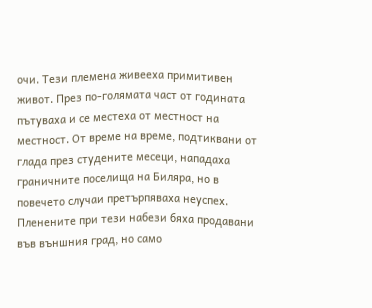очи. Тези племена живееха примитивен живот. През по-голямата част от годината пътуваха и се местеха от местност на местност. От време на време, подтиквани от глада през студените месеци, нападаха граничните поселища на Биляра, но в повечето случаи претърпяваха неуспех. Пленените при тези набези бяха продавани във външния град, но само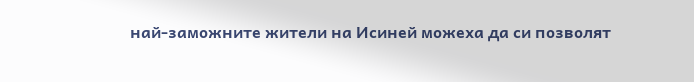най-заможните жители на Исиней можеха да си позволят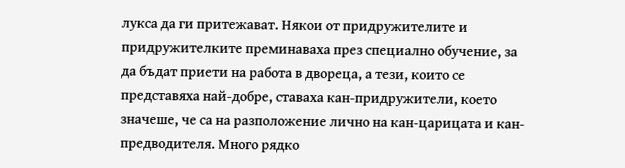лукса да ги притежават. Някои от придружителите и придружителките преминаваха през специално обучение, за да бъдат приети на работа в двореца, а тези, които се представяха най-добре, ставаха кан-придружители, което значеше, че са на разположение лично на кан-царицата и кан-предводителя. Много рядко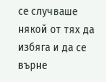се случваше някой от тях да избяга и да се върне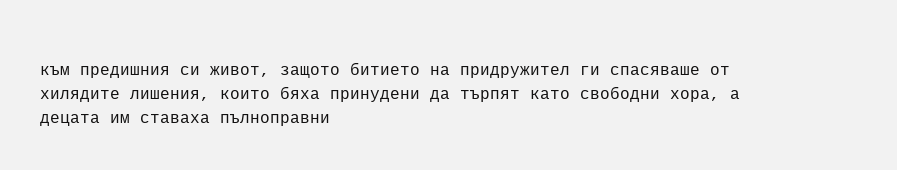към предишния си живот, защото битието на придружител ги спасяваше от хилядите лишения, които бяха принудени да търпят като свободни хора, а децата им ставаха пълноправни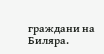граждани на Биляра.